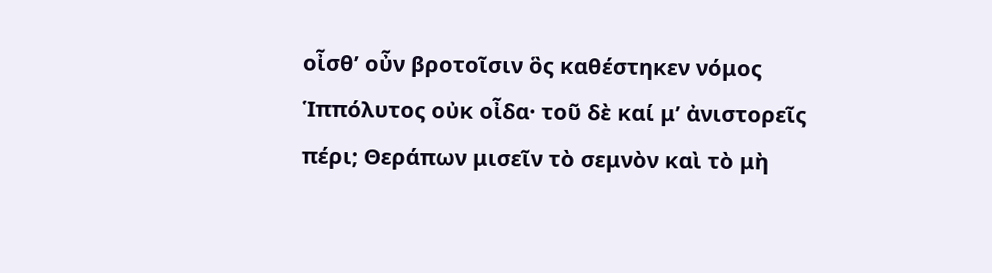οἶσθ’ οὖν βροτοῖσιν ὃς καθέστηκεν νόμος Ἱππόλυτος οὐκ οἶδα· τοῦ δὲ καί μ’ ἀνιστορεῖς πέρι; Θεράπων μισεῖν τὸ σεμνὸν καὶ τὸ μὴ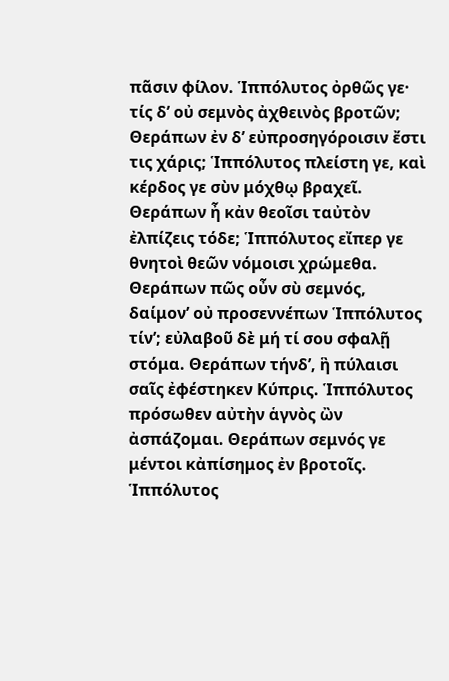πᾶσιν φίλον. Ἱππόλυτος ὀρθῶς γε· τίς δ’ οὐ σεμνὸς ἀχθεινὸς βροτῶν; Θεράπων ἐν δ’ εὐπροσηγόροισιν ἔστι τις χάρις; Ἱππόλυτος πλείστη γε, καὶ κέρδος γε σὺν μόχθῳ βραχεῖ. Θεράπων ἦ κἀν θεοῖσι ταὐτὸν ἐλπίζεις τόδε; Ἱππόλυτος εἴπερ γε θνητοὶ θεῶν νόμοισι χρώμεθα. Θεράπων πῶς οὖν σὺ σεμνός, δαίμον’ οὐ προσεννέπων Ἱππόλυτος τίν’; εὐλαβοῦ δὲ μή τί σου σφαλῇ στόμα. Θεράπων τήνδ’, ἣ πύλαισι σαῖς ἐφέστηκεν Κύπρις. Ἱππόλυτος πρόσωθεν αὐτὴν ἁγνὸς ὢν ἀσπάζομαι. Θεράπων σεμνός γε μέντοι κἀπίσημος ἐν βροτοῖς. Ἱππόλυτος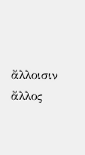ἄλλοισιν ἄλλος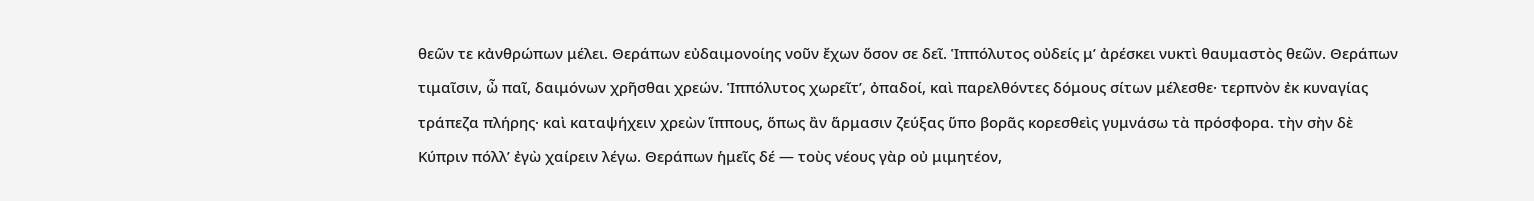θεῶν τε κἀνθρώπων μέλει. Θεράπων εὐδαιμονοίης νοῦν ἔχων ὅσον σε δεῖ. Ἱππόλυτος οὐδείς μ’ ἀρέσκει νυκτὶ θαυμαστὸς θεῶν. Θεράπων τιμαῖσιν, ὦ παῖ, δαιμόνων χρῆσθαι χρεών. Ἱππόλυτος χωρεῖτ’, ὀπαδοί, καὶ παρελθόντες δόμους σίτων μέλεσθε· τερπνὸν ἐκ κυναγίας τράπεζα πλήρης· καὶ καταψήχειν χρεὼν ἵππους, ὅπως ἂν ἅρμασιν ζεύξας ὕπο βορᾶς κορεσθεὶς γυμνάσω τὰ πρόσφορα. τὴν σὴν δὲ Κύπριν πόλλ’ ἐγὼ χαίρειν λέγω. Θεράπων ἡμεῖς δέ — τοὺς νέους γὰρ οὐ μιμητέον,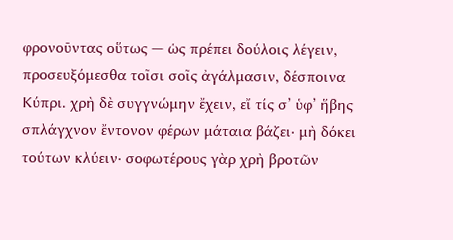φρονοῦντας οὕτως — ὡς πρέπει δούλοις λέγειν, προσευξόμεσθα τοῖσι σοῖς ἀγάλμασιν, δέσποινα Κύπρι. χρὴ δὲ συγγνώμην ἔχειν, εἴ τίς σ’ ὑφ’ ἥβης σπλάγχνον ἔντονον φέρων μάταια βάζει· μὴ δόκει τούτων κλύειν· σοφωτέρους γὰρ χρὴ βροτῶν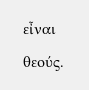εἶναι θεούς.